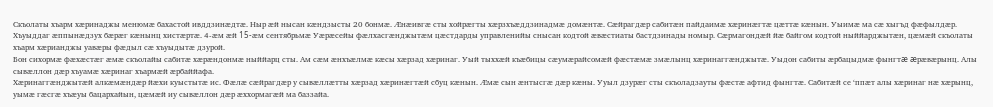Скъолаты хъарм хæринаджы менюмæ бахастой ивддзинæдтæ. Ныр æй нысан кæндзысты 20 бонмæ. Æнæивгæ сты хойрæгты хæрзхъæддзинадмӕ домӕнтӕ. Сæйрагдæр сабитæн пайдаимæ хæринæгтæ цæттæ кæнын. Уыимæ ма сæ хыгъд фæфылдæр. Хъуыддаг æппынæдзух бæрæг кæнынц хистæртæ. 4-æм æй 15-æм сентябрьмæ Уæрæсейы фæлхасгæнджытæм цæстдарды управленийы снысан кодтой æвæстиаты бастдзинады номыр. Сæрмагондæй йæ байгом кодтой ныййарджытæн, цæмæй скъолаты хъарм хæрианджы уавæры фæдыл сæ хъуыдытæ дзурой.
Бон сихормæ фӕхæстæг æмæ скъолайы сабитæ хæрæндонмæ ныййарц сты. Ам сæм æнхъæлмæ кæсы хæрзад хæринаг. Уый тыххæй къæбицы сæумæрайсомæй фæстæмæ змæлынц хæринаггæнджытæ. Уыдон сабиты æрбацыдмæ фынгтæ æрæвæрынц. Алы сывæллон дæр хъуамæ хæринаг хъармæй æрбаййафа.
Хæринаггæнджытæй алкæмæндæр йæхи куыстытæ ис. Фæлæ сæйрагдæр у сывæллæтты хæрзад хæринæгтæй сбуц кæнын. Æмæ сын æнтысгæ дæр кæны. Ууыл дзурæг сты скъоладзауты фæстæ афтид фынгтæ. Сабитæй се ‘ппæт алы хæринаг нæ хæрынц, уымæ гæсгæ хъæуы бацархайын, цæмæй иу сывæллон дæр æххормагæй ма баззайа.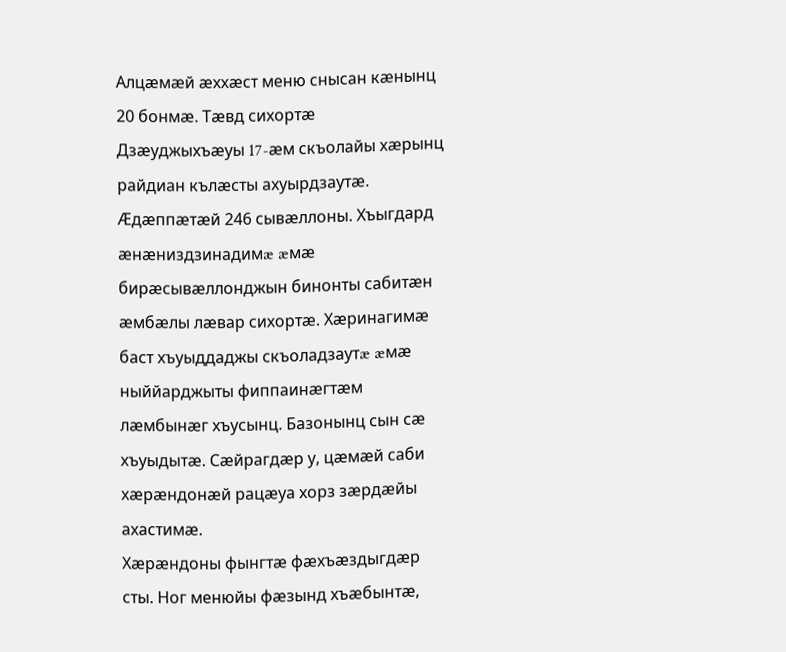Алцæмæй æххæст меню снысан кæнынц 20 бонмæ. Тæвд сихортæ Дзæуджыхъæуы 17-æм скъолайы хӕрынц райдиан кълæсты ахуырдзаутæ. Æдæппæтæй 246 сывæллоны. Хъыгдард æнæниздзинадимæ æмæ бирæсывæллонджын бинонты сабитæн æмбæлы лæвар сихортæ. Хæринагимæ баст хъуыддаджы скъоладзаутæ æмæ ныййарджыты фиппаинæгтæм лæмбынæг хъусынц. Базонынц сын сæ хъуыдытæ. Сæйрагдæр у, цæмæй саби хæрæндонæй рацæуа хорз зæрдæйы ахастимæ.
Хæрæндоны фынгтæ фæхъæздыгдæр сты. Ног менюйы фæзынд хъӕбынтӕ,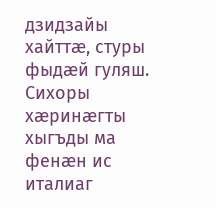дзидзайы хайттӕ, стуры фыдæй гуляш. Сихоры хæринæгты хыгъды ма фенæн ис италиаг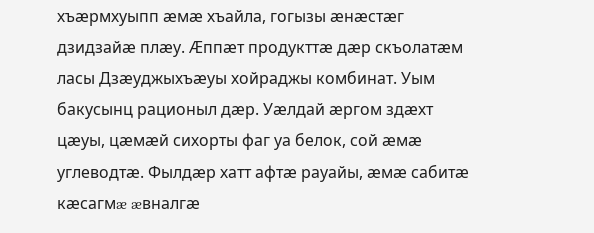хъæрмхуыпп æмæ хъайла, гогызы æнæстæг дзидзайæ плæу. Æппæт продукттæ дæр скъолатæм ласы Дзæуджыхъæуы хойраджы комбинат. Уым бакусынц рационыл дæр. Уæлдай æргом здæхт цæуы, цæмæй сихорты фаг уа белок, сой æмæ углеводтæ. Фылдæр хатт афтæ рауайы, æмæ сабитæ кæсагмæ æвналгæ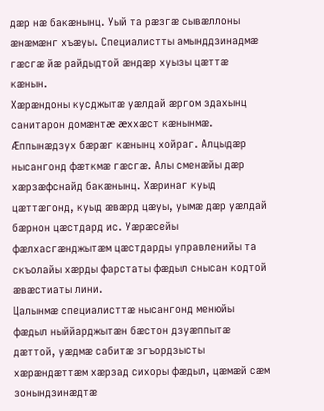дæр нæ бакæнынц. Уый та рæзгæ сывӕллоны æнæмæнг хъæуы. Специалистты амынддзинадмæ гæсгæ йæ райдыдтой æндæр хуызы цæттæ кæнын.
Хæрæндоны кусджытæ уæлдай æргом здахынц санитарон домæнтæ æххæст кæнынмæ. Æппынæдзух бæрæг кæнынц хойраг. Алцыдæр нысангонд фæткмæ гæсгæ. Алы сменæйы дæр хæрзæфснайд бакæнынц. Хæринаг куыд цæттæгонд, куыд æвæрд цæуы, уымæ дӕр уæлдай бæрнон цæстдард ис. Уæрæсейы фæлхасгæнджытæм цæстдарды управленийы та скъолайы хæрды фарстаты фæдыл снысан кодтой æвæстиаты лини.
Цалынмæ специалисттæ нысангонд менюйы фæдыл ныййарджытæн бæстон дзуæппытæ дæттой, уæдмæ сабитæ згъордзысты хæрæндæттæм хæрзад сихоры фæдыл, цæмæй сæм зонындзинæдтæ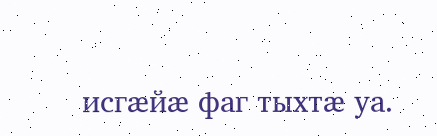исгæйæ фаг тыхтæ уа.